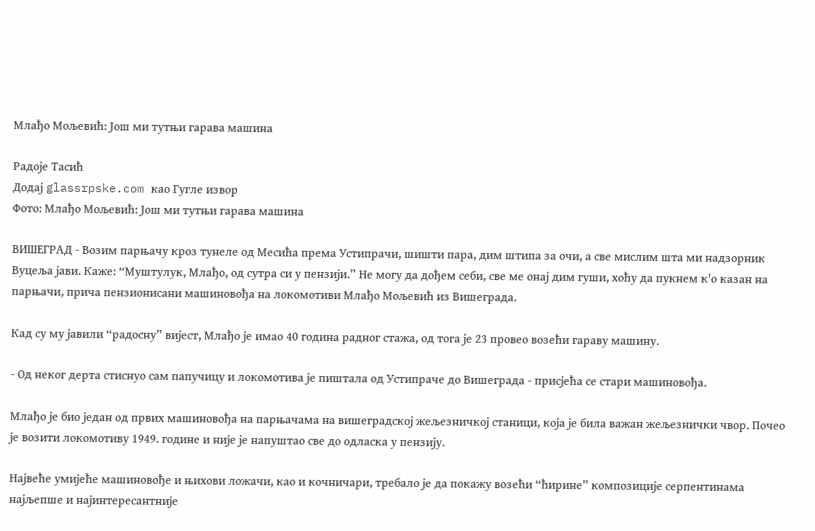Млађо Мољевић: Још ми тутњи гарава машина

Радоје Тасић
Додај glassrpske.com као Гугле извор
Фото: Млађо Мољевић: Још ми тутњи гарава машина

ВИШЕГРAД - Возим парњачу кроз тунеле од Месића према Устипрачи, шишти пара, дим штипа за очи, а све мислим шта ми надзорник Вуцеља јави. Каже: “Муштулук, Млађо, од сутра си у пензији.” Не могу да дођем себи, све ме онај дим гуши, хоћу да пукнем к'о казан на парњачи, прича пензионисани машиновођа на локомотиви Млађо Мољевић из Вишеграда.

Кад су му јавили “радосну” вијест, Млађо је имао 40 година радног стажа, од тога је 23 провео возећи гараву машину.

- Од неког дерта стиснуо сам папучицу и локомотива је пиштала од Устипраче до Вишеграда - присјећа се стари машиновођа.

Млађо је био један од првих машиновођа на парњачама на вишеградској жељезничкој станици, која је била важан жељезнички чвор. Почео је возити локомотиву 1949. године и није је напуштао све до одласка у пензију.

Највеће умијеће машиновође и њихови ложачи, као и кочничари, требало је да покажу возећи “ћирине” композиције серпентинама најљепше и најинтересантније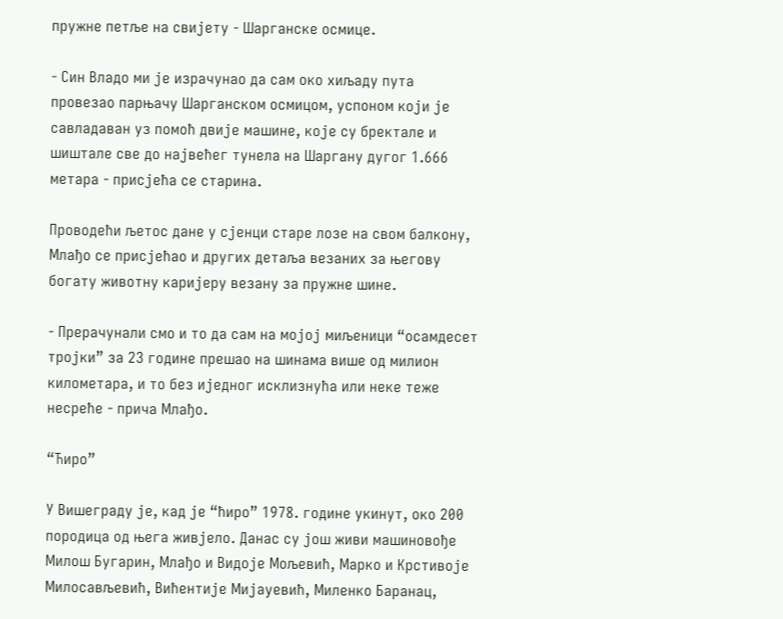пружне петље на свијету - Шарганске осмице.

- Син Владо ми је израчунао да сам око хиљаду пута провезао парњачу Шарганском осмицом, успоном који је савладаван уз помоћ двије машине, које су бректале и шиштале све до највећег тунела на Шаргану дугог 1.666 метара - присјећа се старина.

Проводећи љетос дане у сјенци старе лозе на свом балкону, Млађо се присјећао и других детаља везаних за његову богату животну каријеру везану за пружне шине.

- Прерачунали смо и то да сам на мојој миљеници “осамдесет тројки” за 23 године прешао на шинама више од милион километара, и то без иједног исклизнућа или неке теже несреће - прича Млађо.

“Ћиро”

У Вишеграду је, кад је “ћиро” 1978. године укинут, око 200 породица од њега живјело. Данас су још живи машиновође Милош Бугарин, Млађо и Видоје Мољевић, Марко и Крстивоје Милосављевић, Вићентије Мијаyевић, Миленко Баранац,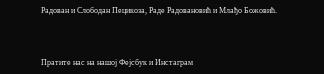Радован и Слободан Пецикоза, Раде Радовановић и Млађо Божовић.



Пратите нас на нашој Фејсбук и Инстаграм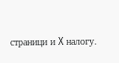страници и X налогу.